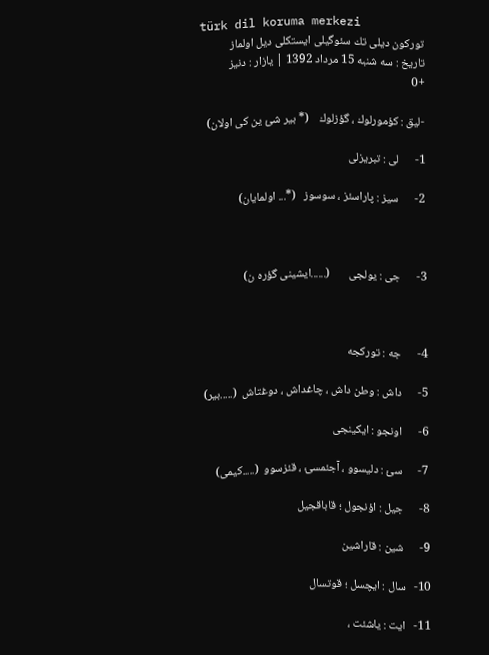türk dil koruma merkezi
توركون دیلی تك سئوگیلی ایستكلی دیل اولماز
تاريخ : سه شنبه 15 مرداد 1392 | یازار : دنيز
+0

-لیق : كؤمورلوك ، گؤزلوك    (* بیر شئ ین كی اولان)

1-      لی : تبریزلی

2-      سیز : پاراسئز ، سوسوز   (*... اولمایان)



3-      جی : یولجی       (......ایشینی گؤره ن)



4-      جه : توركجه

5-      داش : وطن داش ، چاغداش ، دوغتاش  (.....بیر)

6-      اونجو : ایكینجی

7-      سئ : دلیسوو ، آجئمسئ ، قئزسوو  (.....كیمی)

8-      جیل : اؤنجول ؛ قاباقجیل

9-      شین : قاراشین

10-   سال : ایچسل ؛ قوتسال

11-   ایت : یاشئت ،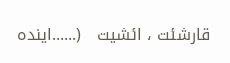قارشئت ، ائشیت   (......اینده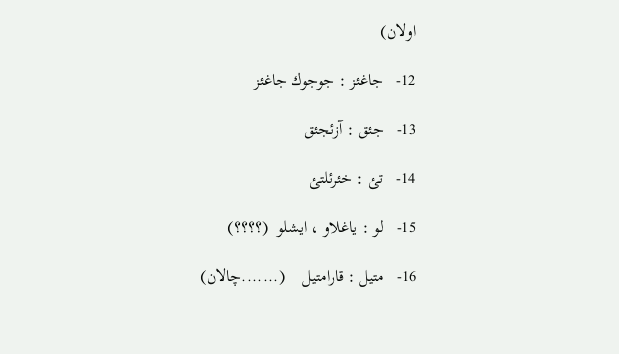اولان)

12-   جاغئز : جوجوك جاغئز

13-   جئق : آزئجئق

14-   تئ : خئرئلتئ

15-   لو : یاغلاو ، ایشلو  (؟؟؟؟)

16-   متیل : قارامتیل    (.......چالان)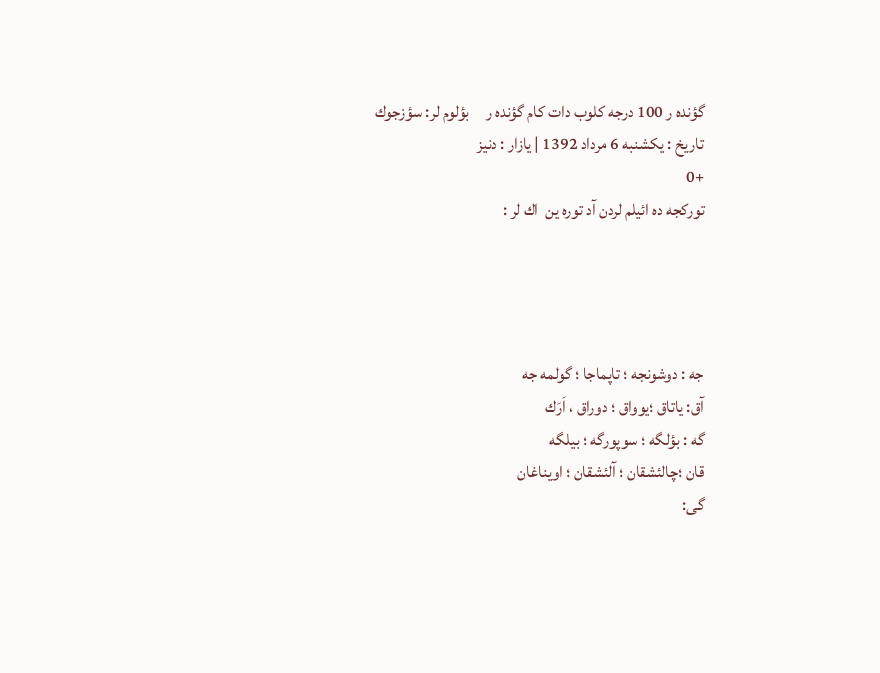گؤنده ر 100 درجه کلوب دات کام گؤنده ر     بؤلوم لر: سؤزجوك
تاريخ : یکشنبه 6 مرداد 1392 | یازار : دنيز
+0
توركجه ده ائیلم لردن آد توره ین  اك لر :




جه : دوشونجه ؛ تاپماجا ؛ گولمه جه
آق: یاتاق ؛یوواق ؛ دوراق ، اَرَك
گه : بؤلگه ؛ سوپورگه ؛ بیلگه
قان ؛چالئشقان ؛ آلئشقان ؛ اویناغان
گی: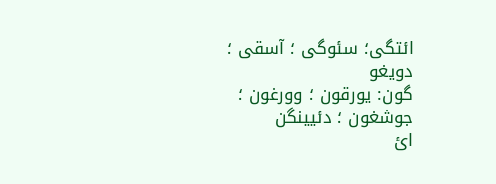ائتگی؛ سئوگی ؛ آسقی ؛ دویغو
گون: یورقون ؛ وورغون ؛ جوشغون ؛ دئیینگن
ائ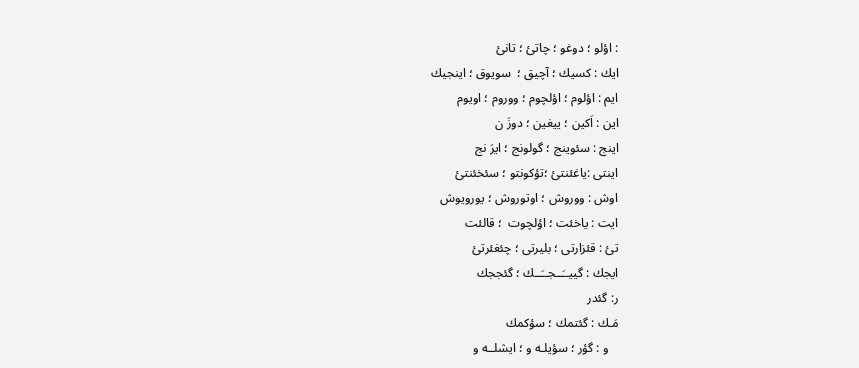: اؤلو ؛ دوغو ؛ چاتئ ؛ تانئ
ایك : كسیك ؛ آچیق ؛  سویوق ؛ اینجیك
ایم : اؤلوم ؛ اؤلچوم ؛ ووروم ؛ اویوم
این : اَكین ؛ ییغین ؛ دوزَ ن
اینج : سئوینج ؛ گولونج ؛ ایرَ نج
اینتی :یاغئنتئ ؛تؤكونتو ؛ سئخئنتئ
اوش : ووروش ؛ اوتوروش ؛ یورویوش
ایت : یاخئت ؛ اؤلچوت  ؛ قالئت
تئ : قئزارتی ؛ بلیرتی ؛ چئغئرتئ
ایجك : گییــَــجــَــك ؛ گئججك
ر: گئدر
مَـك : گئتمك ؛ سؤكمك
   و : گؤر ؛ سؤیلـه و ؛ ایشلــه و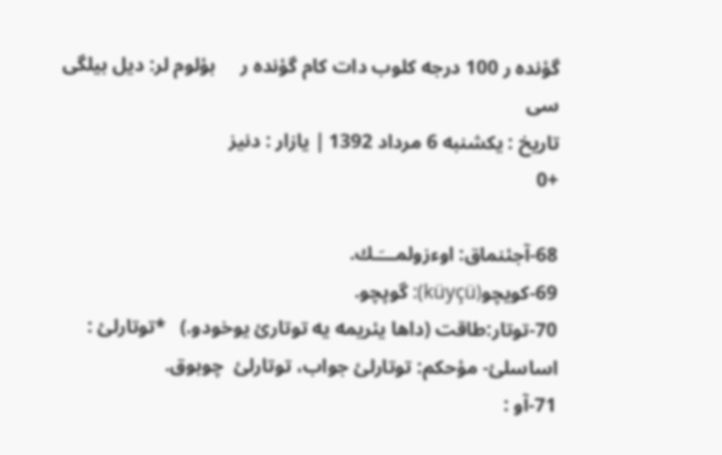گؤنده ر 100 درجه کلوب دات کام گؤنده ر     بؤلوم لر: دیل بیلگی سی
تاريخ : یکشنبه 6 مرداد 1392 | یازار : دنيز
+0

68-آجئنماق: اوءزولمـــَـك.
69-كویچو(küyçü): گوپچو.
70-توتار:طاقت (داها یئریمه یه توتارئ یوخودو.)   *توتارلئ : اساسلئ- مؤحكم: توتارلئ جواب، توتارلئ  چوبوق.
71-آو :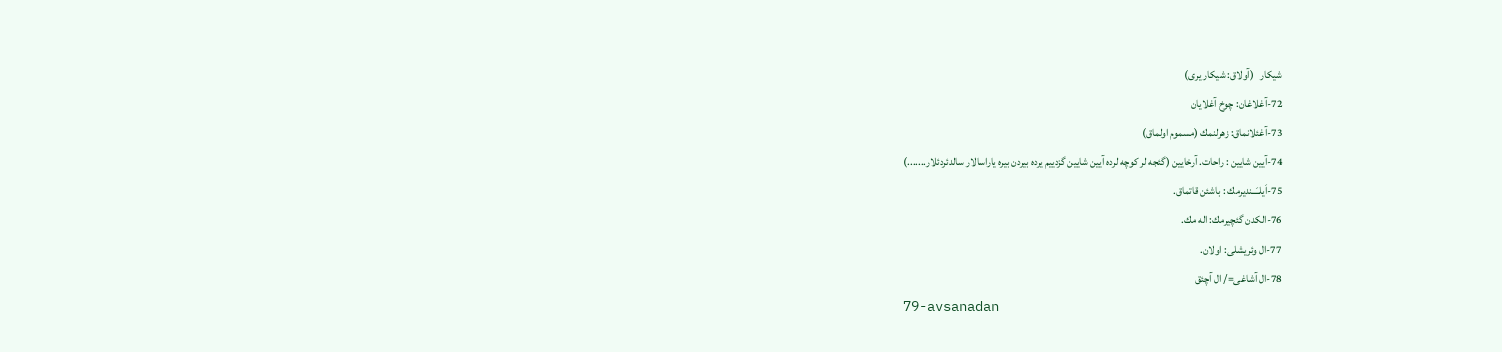شیكار   (آولاق: شیكار یری)
72-آغلاغان: چوخ آغلایان
73-آغئلانماق: زهرلنمك (مسموم اولماق)
74-آیین شایین : راحات. آرخایین (گئجه لر كوچه لرده آیین شایین گزدییم یرده بیردن بیره یاراسالار سالدئردئلار.......)
75-اَیلــَــندیرمك : باشئن قاتماق.
76-الكدن گئچیرمك: اله مك.
77-ال وئریشلی: اولان.
78-ال آشاغی=/ ال آچئق
79-avsanadan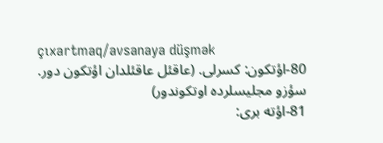çıxartmaq/avsanaya düşmək
80-اؤتكون: كسرلی. (عاقئل عاقئلدان اؤتكون دور. سؤزو مجلیسلرده اوتكوندور)
81-اؤته بری: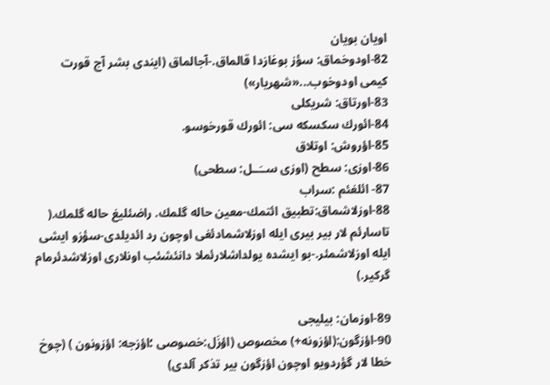اویان بویان
82-اودوخماق: سؤز بوغازدا قالماق.-آجالماق (ایندی بشر آج قورت كیمی اودوخوب...«شهریار»)
83-اورتاق: شریكلی
84-ائورك سكسكه سی: ائورك قورخوسو.
85-اؤروش: اوتلاق
86-اوزی: سطح (اوزی ســَــل: سطحی)
87- ائلغئم :سراب
88-اوزلاشماق:تطبیق ائتمك-معین حاله گلمك. راضئلیغ حاله گلمك.( تاسارئم لار بیر بیری ایله اوزلاشمادئغی اوچون رد ائدیلدی-سؤزو ایشی ایله اوزلاشمئر.-بو ایشده یولداشلارئملا دانئشئب اونلاری اوزلاشدئرمام گركیر.)

89-اوزمان: بیلیجی
90-اؤزگون:(اؤزونه+) مخصوص (اؤزَل:خصوصی ؛اؤزجه: اؤزونون ) (چوخ خطا لار گؤردویو اوچون اؤزگون بیر تذكر آلدی)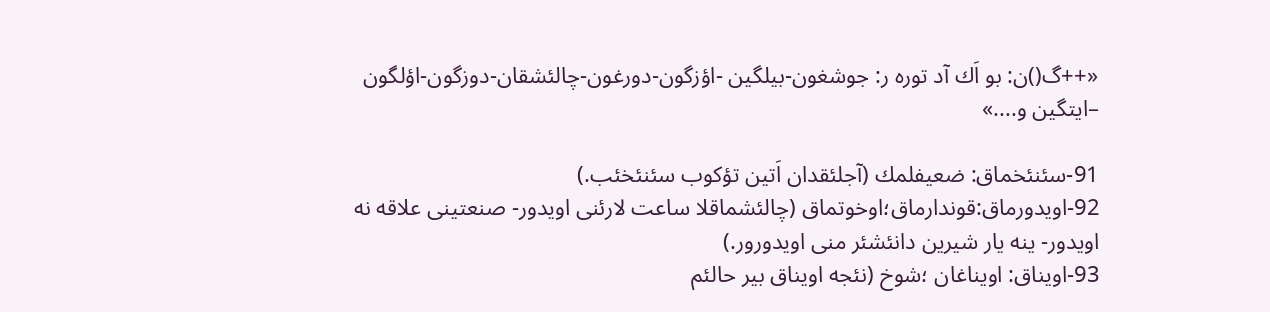«++گ()ن: بو اَك آد توره ر: جوشغون-بیلگین -اؤزگون-دورغون-چالئشقان-دوزگون-اؤلگون –ایتگین و....»

91-سئنئخماق: ضعیفلمك (آجلئقدان اَتین تؤكوب سئنئخئب.)
92-اویدورماق:قوندارماق؛اوخوتماق (چالئشماقلا ساعت لارئنی اویدور- صنعتینی علاقه نه اویدور- ینه یار شیرین دانئشئر منی اویدورور.)
93-اویناق: اویناغان ؛شوخ (نئجه اویناق بیر حالئم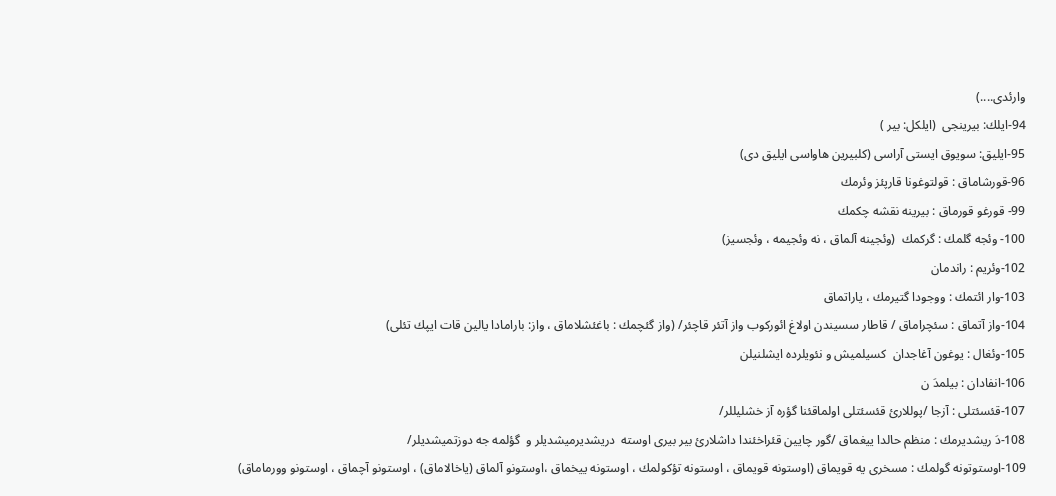وارئدی....)
94-ایلك: بیرینجی  (ایلكل: بیر )
95-ایلیق: سویوق ایستی آراسی (كلبیرین هاواسی ایلیق دی)
96-قورشاماق : قولتوغونا قارپئز وئرمك
99- قورغو قورماق : بیرینه نقشه چكمك
100- وئجه گلمك : گركمك  (وئجینه آلماق ، نه وئجیمه ، وئجسیز)
102-وئریم : راندمان
103-وار ائتمك : ووجودا گتیرمك ، یاراتماق
104-واز آتماق : سئچراماق / قاطار سسیندن اولاغ ائوركوب واز آتئر قاچئر/ (واز گئچمك : باغئشلاماق ، واز: بارامادا یالین قات ایپك تئلی)
105-وئغال : یوغون آغاجدان  كسیلمیش و نئویلرده ایشلنیلن
106-انفادان : بیلمدَ ن
107-قئسئتلی : آزجا /پوللارئ قئسئتلی اولماقئنا گؤره آز خشلیللر/
108-دَ ریشدیرمك : منظم حالدا ییغماق /گور چایین قئراخئندا داشلارئ بیر بیری اوسته  دریشدیرمیشدیلر و  گؤلمه جه دوزتمیشدیلر/
109-اوستوتونه گولمك : مسخری یه قویماق (اوستونه قویماق ، اوستونه تؤكولمك ، اوستونه ییخماق ،اوستونو آلماق (یاخالاماق) ، اوستونو آچماق ، اوستونو وورماماق)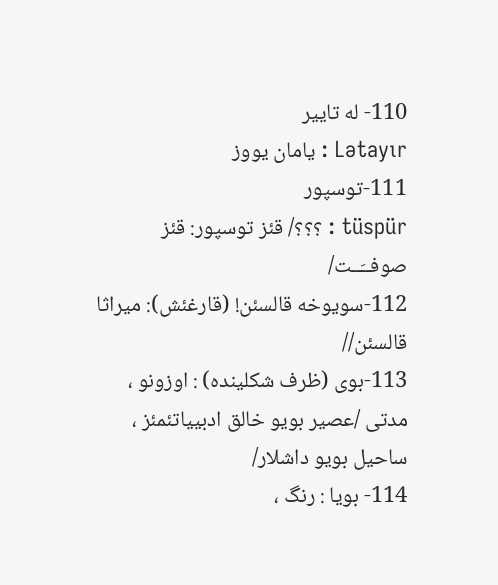110- له تاییر
Lətayır : یامان یووز
111-توسپور
tüspür : ؟؟؟/ قئز توسپور: قئز صوفــَــت/
112-سویوخه قالسئن! (قارغئش): میراثا قالسئن//
113-بوی (ظرف شكلینده) : اوزونو ، مدتی /عصیر بویو خالق ادبییاتئمئز ، ساحیل بویو داشلار/
114- بویا : رنگ ،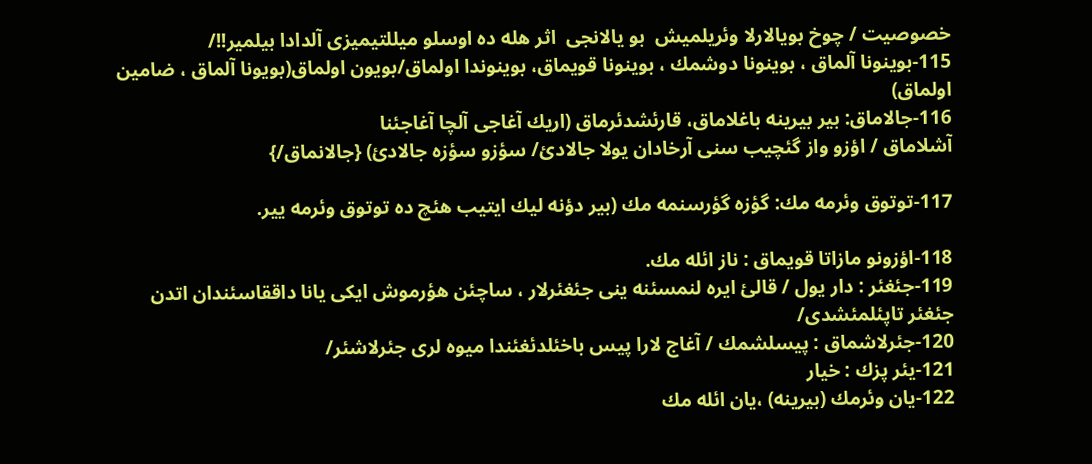خصوصیت / چوخ بویالارلا وئریلمیش  بو یالانجی  اثر هله ده اوسلو میللتیمیزی آلدادا بیلمیر!!/
115-بوینونا آلماق ، بوینونا دوشمك ، بوینونا قویماق، بوینوندا اولماق/بویون اولماق(بویونا آلماق ، ضامین اولماق)
116-جالاماق: بیر بیرینه باغلاماق، قارئشدئرماق (اریك آغاجی آلچا آغاجئنا
آشلاماق / اؤزو واز گئچیب سنی آرخادان یولا جالادئ/ سؤزو سؤزه جالادئ) {جالانماق/}

117-توتوق وئرمه مك: گؤزه گؤرسنمه مك (بیر دؤنه لیك ایتیب هئچ ده توتوق وئرمه ییر.

118-اؤزونو مازاتا قویماق : ناز ائله مك.
119-جئغئر : دار یول / قالئ ایره لنمسئنه ینی جئغئرلار ، ساچئن هؤرموش ایكی یانا داققاسئندان اتدن جئغئر تاپئلمئشدی/
120-جئرلاشماق : پیسلشمك / آغاج لارا پیس باخئلدئغئندا میوه لری جئرلاشئر/
121-یئر پزك : خیار
122-یان وئرمك (بیرینه) ،یان ائله مك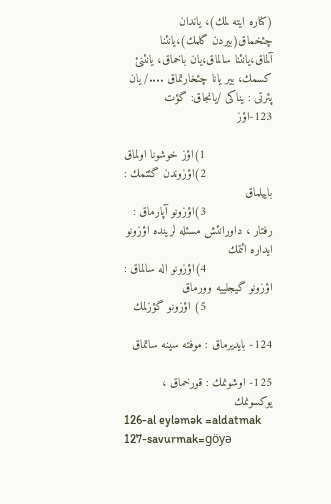(كناره ایته لمك)، یاندان چئخماق(بیردن گلمك)،یانئنا آلماق،یانئنا سالماق،یان باخماق، یانئنئ كسمك، بیر یانا چئخارتماق ..../ یان پئرتی : یناكی /یانجاق: گؤت
123-اؤز

                   1)اؤز خوشونا اولماق
                   2)اؤزوندن گئتمك : باییلماق
                   3)اؤزونو آپارماق : رفتار ، داورانئش مسئله لرینده اؤزونو ایداره ائتمك
                   4)اؤزونو اله سالماق : اؤزونو گیجلییه وورماق
                   5) اؤزونو گؤزلمك

124- بایدیرماق : موفته سینه ساتماق

125- اوشونمك : قورخماق ، یوكسونمك
126-al eyləmək =aldatmak
127-savurmak=göyə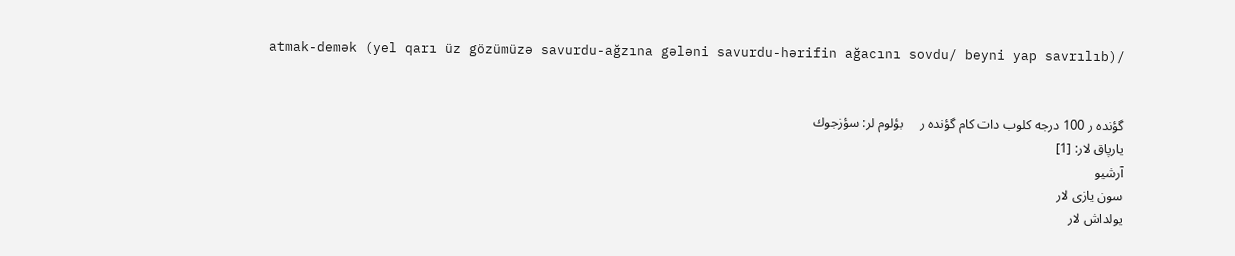atmak-demək (yel qarı üz gözümüzə savurdu-ağzına gələni savurdu-hərifin ağacını sovdu/ beyni yap savrılıb)/


گؤنده ر 100 درجه کلوب دات کام گؤنده ر     بؤلوم لر: سؤزجوك
یارپاق لار: [1]
آرشیو
سون یازی لار
یولداش لار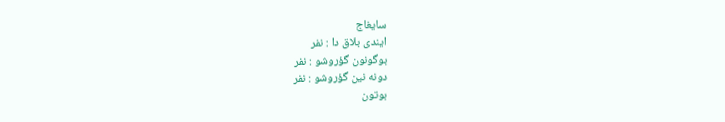سایغاج
ایندی بلاق دا : نفر
بوگونون گؤروشو : نفر
دونه نین گؤروشو : نفر
بوتون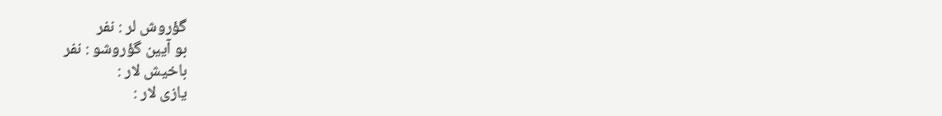گؤروش لر : نفر
بو آیین گؤروشو : نفر
باخیش لار :
یازی لار :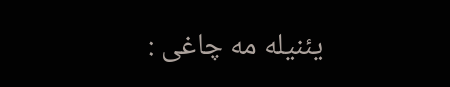یئنیله مه چاغی :